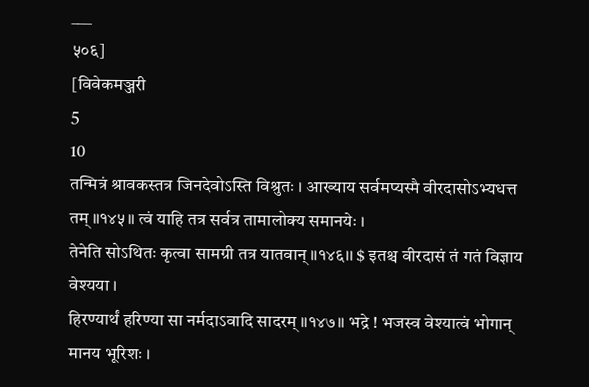___
५०६]
[विवेकमञ्जरी
5
10
तन्मित्रं श्रावकस्तत्र जिनदेवोऽस्ति विश्रुतः । आख्याय सर्वमप्यस्मै वीरदासोऽभ्यधत्त तम् ॥१४५॥ त्वं याहि तत्र सर्वत्र तामालोक्य समानयेः ।
तेनेति सोऽथितः कृत्वा सामग्री तत्र यातवान् ॥१४६।। $ इतश्च वीरदासं तं गतं विज्ञाय वेश्यया ।
हिरण्यार्थं हरिण्या सा नर्मदाऽवादि सादरम् ॥१४७॥ भद्रे ! भजस्व वेश्यात्वं भोगान् मानय भूरिशः ।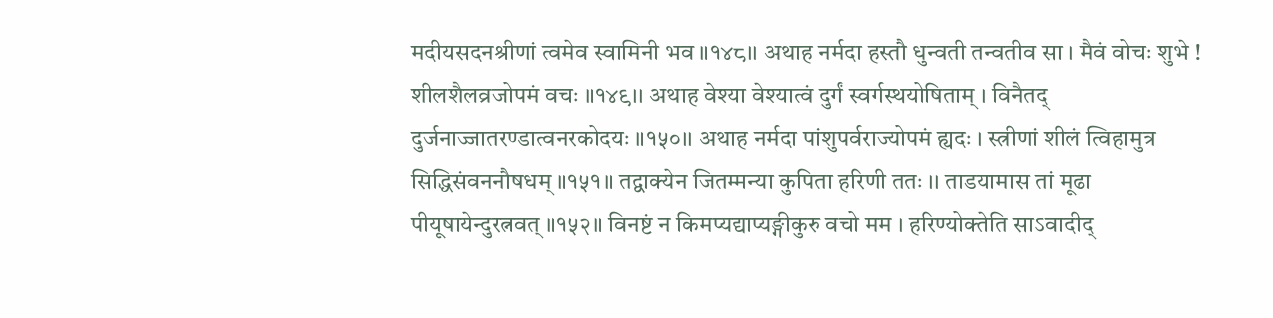मदीयसदनश्रीणां त्वमेव स्वामिनी भव ॥१४८।। अथाह नर्मदा हस्तौ धुन्वती तन्वतीव सा । मैवं वोचः शुभे ! शीलशैलव्रजोपमं वचः ॥१४९।। अथाह वेश्या वेश्यात्वं दुर्गं स्वर्गस्थयोषिताम् । विनैतद् दुर्जनाज्जातरण्डात्वनरकोदयः ॥१५०।। अथाह नर्मदा पांशुपर्वराज्योपमं ह्यदः । स्त्रीणां शीलं त्विहामुत्र सिद्धिसंवननौषधम् ॥१५१॥ तद्वाक्येन जितम्मन्या कुपिता हरिणी ततः ।। ताडयामास तां मूढा पीयूषायेन्दुरत्नवत् ॥१५२॥ विनष्टं न किमप्यद्याप्यङ्गीकुरु वचो मम । हरिण्योक्तेति साऽवादीद्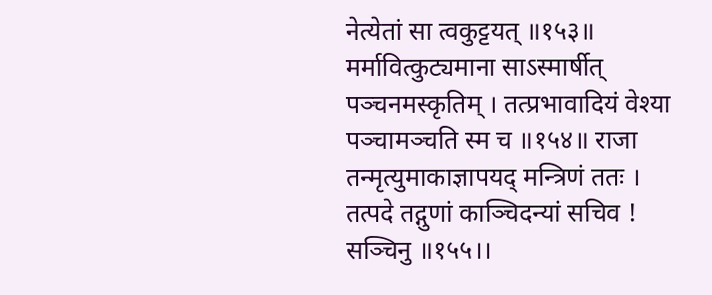नेत्येतां सा त्वकुट्टयत् ॥१५३॥ मर्मावित्कुट्यमाना साऽस्मार्षीत् पञ्चनमस्कृतिम् । तत्प्रभावादियं वेश्या पञ्चामञ्चति स्म च ॥१५४॥ राजा तन्मृत्युमाकाज्ञापयद् मन्त्रिणं ततः । तत्पदे तद्गुणां काञ्चिदन्यां सचिव ! सञ्चिनु ॥१५५।।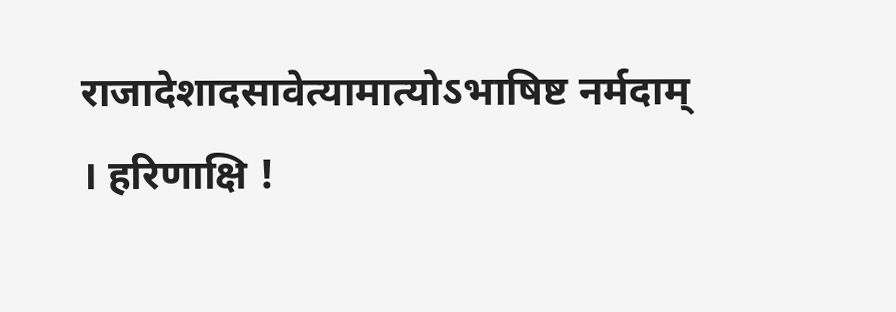राजादेशादसावेत्यामात्योऽभाषिष्ट नर्मदाम् । हरिणाक्षि !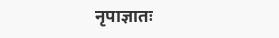नृपाज्ञातः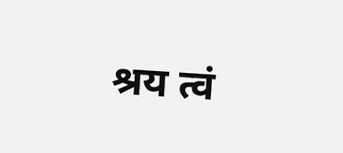श्रय त्वं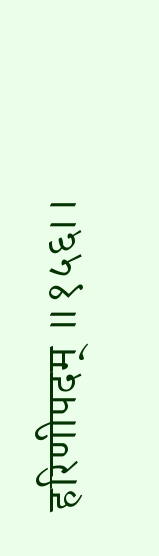हरिणीपदम् ॥१५६।।